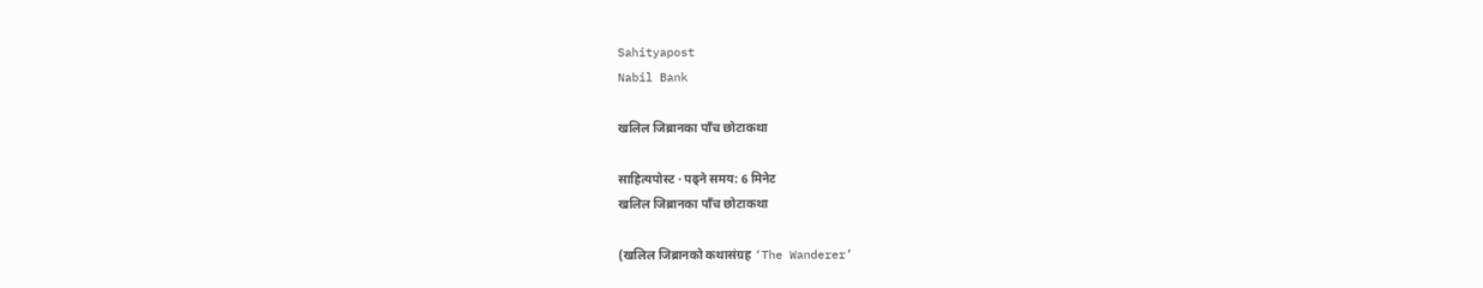Sahityapost
Nabil Bank

खलिल जिब्रानका पाँच छोटाकथा

साहित्यपोस्ट · पढ्ने समय: 6 मिनेट
खलिल जिब्रानका पाँच छोटाकथा

(खलिल जिब्रानको कथासंग्रह ‘The Wanderer’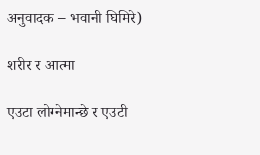अनुवादक – भवानी घिमिरे)

शरीर र आत्मा

एउटा लोग्नेमान्छे र एउटी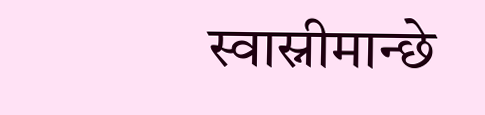स्वास्नीमान्छे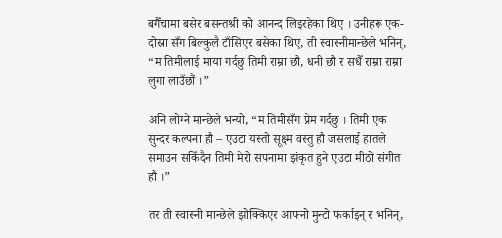बगैँचामा बसेर बसन्तश्री को आनन्द लिइरहेका थिए । उनीहरू एक-दोस्रा सँग बिल्कुलै टाँसिएर बसेका थिए, ती स्वास्नीमान्छेले भनिन्, “म तिमीलाई माया गर्दछु तिमी राम्रा छौ, धनी छौ र सधैँ राम्रा राम्रा लुगा लाउँछौं ।”

अनि लोग्ने मान्छेले भन्यो, “म तिमीसँग प्रेम गर्दछु । तिमी एक सुन्दर कल्पना हौ – एउटा यस्तो सूक्ष्म वस्तु हौ जसलाई हातले समाउन सकिँदैन तिमी मेरो सपनामा झंकृत हुने एउटा मीठो संगीत हौ ।”

तर ती स्वास्नी मान्छेले झोक्किएर आफ्नो मुन्टो फर्काइन् र भनिन्,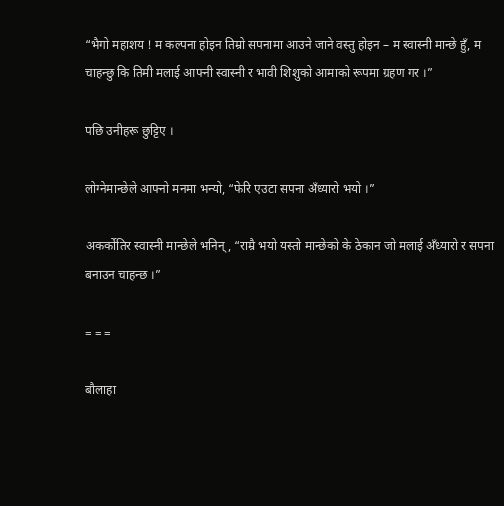“भैगो महाशय ! म कल्पना होइन तिम्रो सपनामा आउने जाने वस्तु होइन – म स्वास्नी मान्छे हुँ, म चाहन्छु कि तिमी मलाई आफ्नी स्वास्नी र भावी शिशुको आमाको रूपमा ग्रहण गर ।”

पछि उनीहरू छुट्टिए ।

लोग्नेमान्छेले आफ्नो मनमा भन्यो, “फेरि एउटा सपना अँध्यारो भयो ।”

अकर्कोतिर स्वास्नी मान्छेले भनिन्, “राम्रै भयो यस्तो मान्छेको के ठेकान जो मलाई अँध्यारो र सपना बनाउन चाहन्छ ।”

= = =

बौलाहा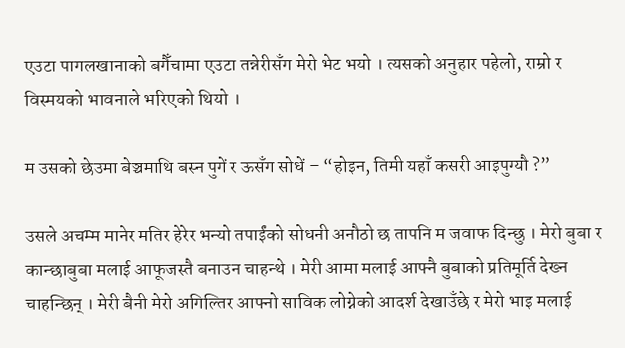एउटा पागलखानाको बगैँचामा एउटा तन्नेरीसँग मेरो भेट भयो । त्यसको अनुहार पहेलो, राम्रो र विस्मयको भावनाले भरिएको थियो ।

म उसको छेउमा बेञ्चमाथि बस्न पुगें र ऊसँग सोधें – “होइन, तिमी यहाँ कसरी आइपुग्यौ ?”

उसले अचम्म मानेर मतिर हेरेर भन्यो तपाईंको सोधनी अनौठो छ तापनि म जवाफ दिन्छु । मेरो बुबा र कान्छाबुबा मलाई आफूजस्तै बनाउन चाहन्थे । मेरी आमा मलाई आफ्नै बुबाको प्रतिमूर्ति देख्न चाहन्छिन् । मेरी बैनी मेरो अगिल्तिर आफ्नो साविक लोग्नेको आदर्श देखाउँछे र मेरो भाइ मलाई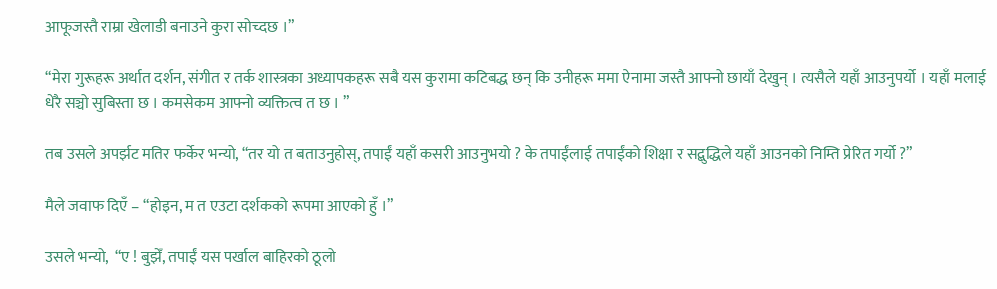आफूजस्तै राम्रा खेलाडी बनाउने कुरा सोच्दछ ।”

“मेरा गुरूहरू अर्थात दर्शन, संगीत र तर्क शास्त्रका अध्यापकहरू सबै यस कुरामा कटिबद्ध छन् कि उनीहरू ममा ऐनामा जस्तै आफ्नो छायाँ देखुन् । त्यसैले यहाँ आउनुपर्यो । यहाँ मलाई धेरै सञ्चो सुबिस्ता छ । कमसेकम आफ्नो व्यक्तित्व त छ । ”

तब उसले अपर्झट मतिर फर्केर भन्यो, “तर यो त बताउनुहोस्, तपाईं यहाँ कसरी आउनुभयो ? के तपाईंलाई तपाईंको शिक्षा र सद्बुद्धिले यहाँ आउनको निम्ति प्रेरित गर्यो ?”

मैले जवाफ दिएँ – “होइन, म त एउटा दर्शकको रूपमा आएको हुँ ।”

उसले भन्यो,  “ए ! बुझेँ, तपाईं यस पर्खाल बाहिरको ठूलो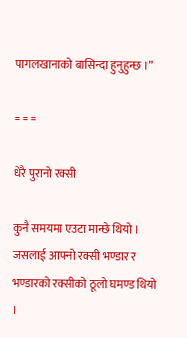पागलखानाको बासिन्दा हुनुहुन्छ ।”

= = =

धेरै पुरानो रक्सी

कुनै समयमा एउटा मान्छे थियो । जसलाई आफ्नो रक्सी भण्डार र भण्डारको रक्सीको ठूलो घमण्ड थियो ।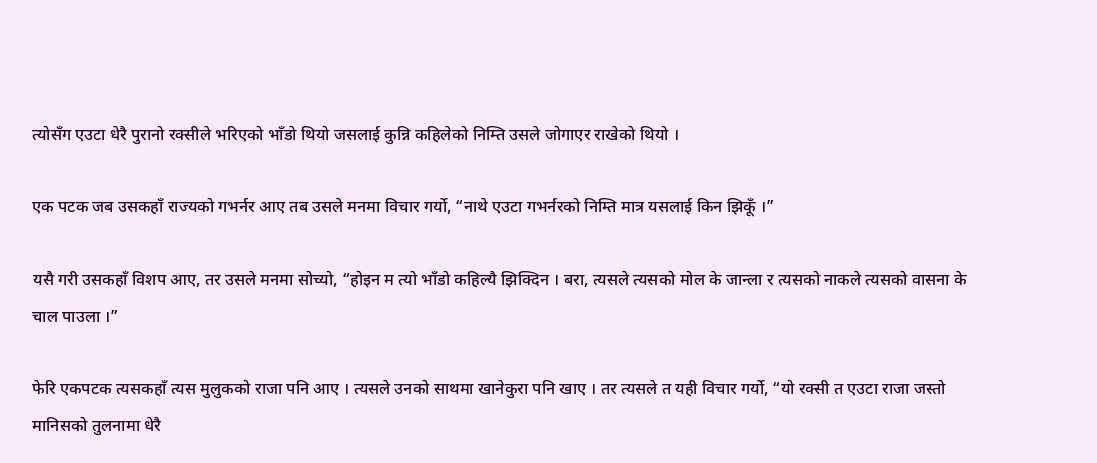त्योसँग एउटा धेरै पुरानो रक्सीले भरिएको भाँडो थियो जसलाई कुन्नि कहिलेको निम्ति उसले जोगाएर राखेको थियो ।

एक पटक जब उसकहाँ राज्यको गभर्नर आए तब उसले मनमा विचार गर्यो, “नाथे एउटा गभर्नरको निम्ति मात्र यसलाई किन झिकूँ ।”

यसै गरी उसकहाँ विशप आए, तर उसले मनमा सोच्यो, “होइन म त्यो भाँडो कहिल्यै झिक्दिन । बरा, त्यसले त्यसको मोल के जान्ला र त्यसको नाकले त्यसको वासना के चाल पाउला ।”

फेरि एकपटक त्यसकहाँ त्यस मुलुकको राजा पनि आए । त्यसले उनको साथमा खानेकुरा पनि खाए । तर त्यसले त यही विचार गर्यो, “यो रक्सी त एउटा राजा जस्तो मानिसको तुलनामा धेरै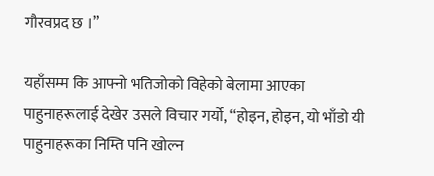गौरवप्रद छ ।”

यहाँसम्म कि आफ्नो भतिजोको विहेको बेलामा आएका पाहुनाहरूलाई देखेर उसले विचार गर्यो, “होइन, होइन, यो भाँडो यी पाहुनाहरूका निम्ति पनि खोल्न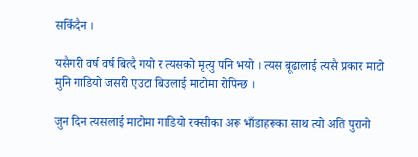सकिँदैन ।

यसैगरी वर्ष वर्ष बित्दै गयो र त्यसको मृत्यु पनि भयो । त्यस बूढालाई त्यसै प्रकार माटो मुनि गाडियो जसरी एउटा बिउलाई माटोमा रोपिन्छ ।

जुन दिन त्यसलाई माटोमा गाडियो रक्सीका अरू भाँडाहरूका साथ त्यो अति पुरानो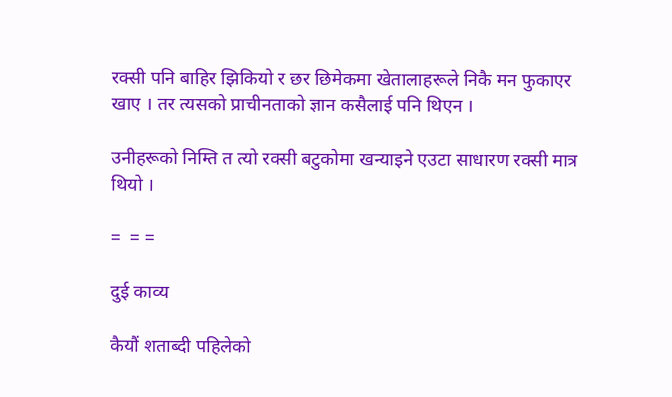रक्सी पनि बाहिर झिकियो र छर छिमेकमा खेतालाहरूले निकै मन फुकाएर खाए । तर त्यसको प्राचीनताको ज्ञान कसैलाई पनि थिएन ।

उनीहरूको निम्ति त त्यो रक्सी बटु‌कोमा खन्याइने एउटा साधारण रक्सी मात्र थियो ।

=  = =

दुई काव्य

कैयौं शताब्दी पहिलेको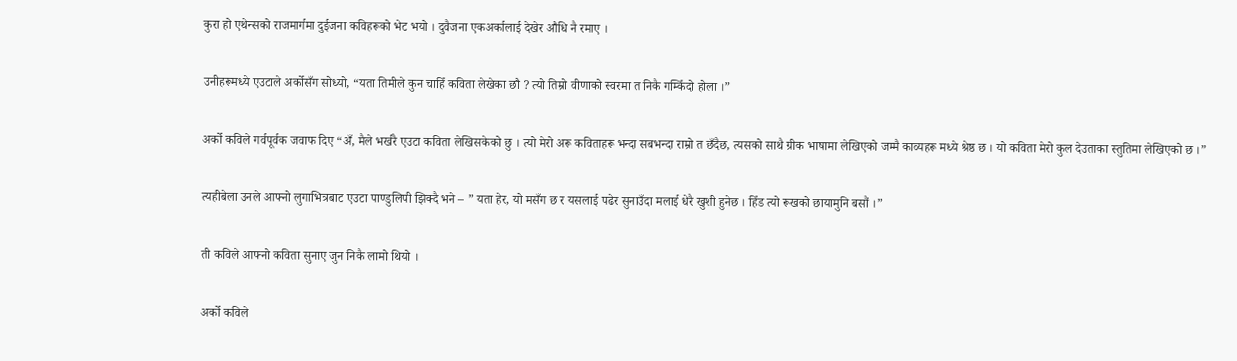कुरा हो एथेन्सको राजमार्गमा दुईजना कविहरूको भेट भयो । दुवैजना एकअर्कालाई देखेर औधि नै रमाए ।

उनीहरूमध्ये एउटाले अर्कोसँग सोध्यो, “यता तिमीले कुन चाहिँ कविता लेखेका छौ ? त्यो तिम्रो वीणाको स्वरमा त निकै गम्किँदो होला ।”

अर्को कविले गर्वपूर्वक जवाफ दिए “अँ, मैले भर्खरै एउटा कविता लेखिसकेको छु । त्यो मेरो अरू कविताहरू भन्दा सबभन्दा राम्रो त छँदैछ, त्यसको साथै ग्रीक भाषामा लेखिएको जम्मै काव्यहरू मध्ये श्रेष्ठ छ । यो कविता मेरो कुल देउताका स्तुतिमा लेखिएको छ ।”

त्यहीबेला उनले आफ्नो लुगाभित्रबाट एउटा पाण्डुलिपी झिक्दै भने – ” यता हेर, यो मसँग छ र यसलाई पढेर सुनाउँदा मलाई धेरै खुशी हुनेछ । हिँड त्यो रूखको छायामुनि बसौं ।”

ती कविले आफ्नो कविता सुनाए जुन निकै लामो थियो ।

अर्को कविले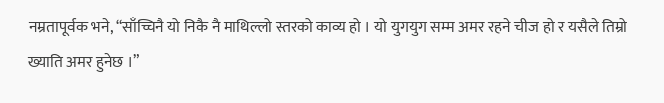नम्रतापूर्वक भने, “साँच्चिनै यो निकै नै माथिल्लो स्तरको काव्य हो । यो युगयुग सम्म अमर रहने चीज हो र यसैले तिम्रो ख्याति अमर हुनेछ ।”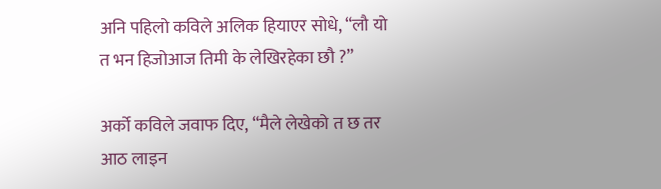अनि पहिलो कविले अलिक हियाएर सोधे, “लौ यो त भन हिजोआज तिमी के लेखिरहेका छौ ?”

अर्को कविले जवाफ दिए, “मैले लेखेको त छ तर आठ लाइन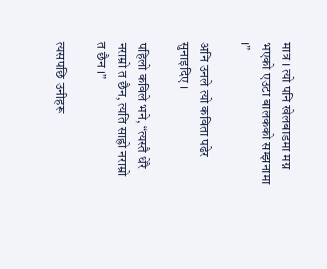मात्र । त्यो पनि खेलबाडमा मग्न भएको एउटा बालकको सम्झनामा ।”

अनि उनले त्यो कविता पढेर सुनाइदिए ।

पहिलो कविले भने, “त्यस्तै धेरै नराम्रो त छैन, त्यति साह्रो नराम्रो त छैन ।”

त्यसपछि उनीहरू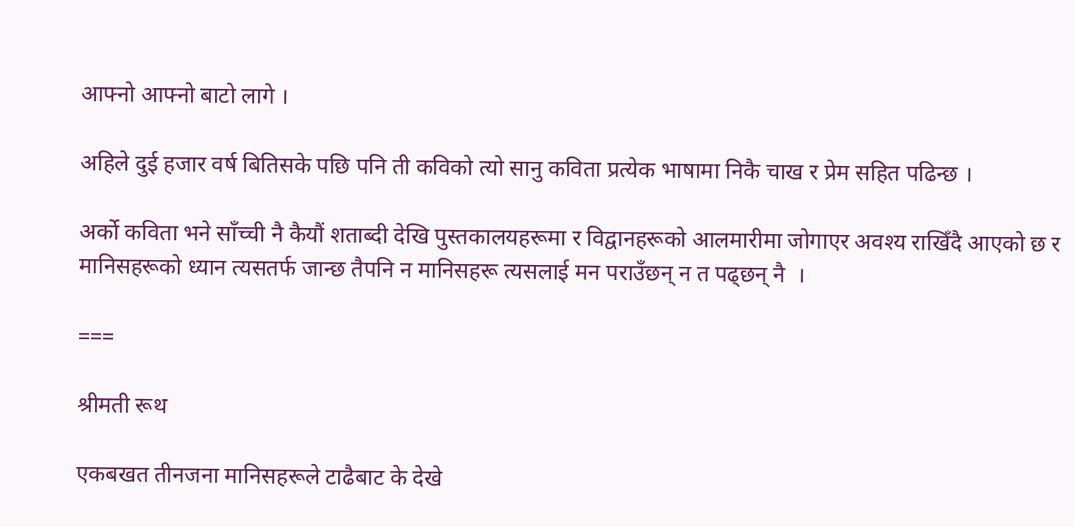आफ्नो आफ्नो बाटो लागे ।

अहिले दुई हजार वर्ष बितिसके पछि पनि ती कविको त्यो सानु कविता प्रत्येक भाषामा निकै चाख र प्रेम सहित पढिन्छ ।

अर्को कविता भने साँच्ची नै कैयौं शताब्दी देखि पुस्तकालयहरूमा र विद्वानहरूको आलमारीमा जोगाएर अवश्य राखिँदै आएको छ र मानिसहरूको ध्यान त्यसतर्फ जान्छ तैपनि न मानिसहरू त्यसलाई मन पराउँछन् न त पढ्छन् नै  ।

===

श्रीमती रूथ

एकबखत तीनजना मानिसहरूले टाढैबाट के देखे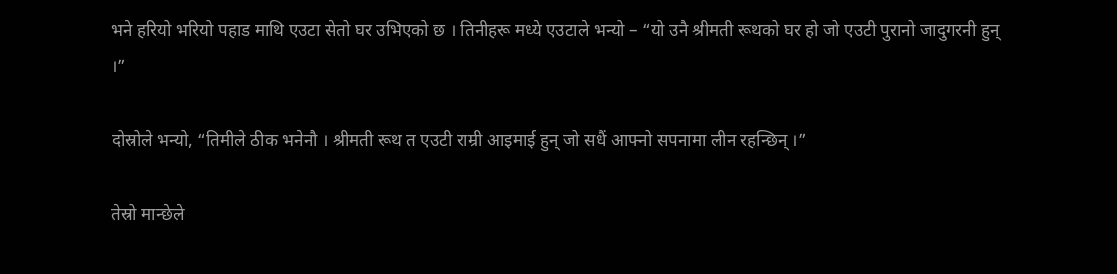भने हरियो भरियो पहाड माथि एउटा सेतो घर उभिएको छ । तिनीहरू मध्ये एउटाले भन्यो – “यो उनै श्रीमती रूथको घर हो जो एउटी पुरानो जादुगरनी हुन् ।”

दोस्रोले भन्यो, “तिमीले ठीक भनेनौ । श्रीमती रूथ त एउटी राम्री आइमाई हुन् जो सधैं आफ्नो सपनामा लीन रहन्छिन् ।”

तेस्रो मान्छेले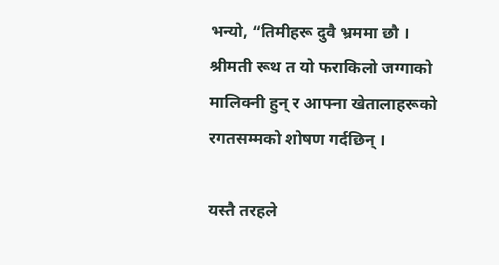भन्यो, “तिमीहरू दुवै भ्रममा छौ । श्रीमती रूथ त यो फराकिलो जग्गाको मालिक्नी हुन् र आफ्ना खेतालाहरूको रगतसम्मको शोषण गर्दछिन् ।

यस्तै तरहले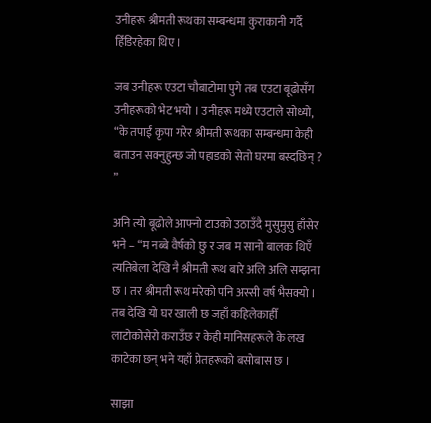उनीहरू श्रीमती रूथका सम्बन्धमा कुराकानी गर्दै हिँडिरहेका थिए ।

जब उनीहरू एउटा चौबाटोमा पुगे तब एउटा बूढोसँग उनीहरूको भेट भयो । उनीहरू मध्ये एउटाले सोध्यो, “के तपाईं कृपा गरेर श्रीमती रूथका सम्बन्धमा केही बताउन सक्नुहुन्छ जो पहाडको सेतो घरमा बस्दछिन् ? ”

अनि त्यो बूढोले आफ्नो टाउको उठाउँदै मुसुमुसु हाँसेर भने – “म नब्बे वैर्षको छु र जब म सानो बालक थिएँ त्यतिबेला देखि नै श्रीमती रूथ बारे अलि अलि सम्झना छ । तर श्रीमती रूथ मरेको पनि अस्सी वर्ष भैसक्यो । तब देखि यो घर खाली छ जहाँ कहिलेकाहीँ लाटोकोसेरो कराउँछ र केही मानिसहरूले के लख काटेका छन् भने यहाँ प्रेतहरूको बसोबास छ ।

साझा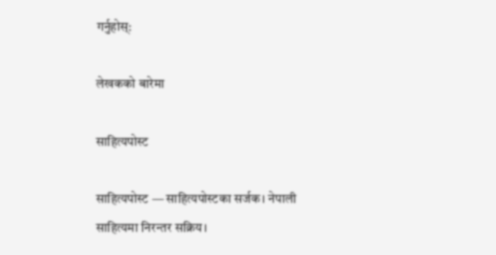गर्नुहोस्:

लेखकको बारेमा

साहित्यपोस्ट

साहित्यपोस्ट — साहित्यपोस्टका सर्जक। नेपाली साहित्यमा निरन्तर सक्रिय।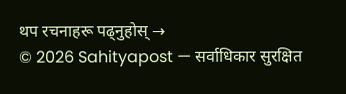थप रचनाहरू पढ्नुहोस् →
© 2026 Sahityapost — सर्वाधिकार सुरक्षित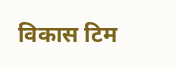विकास टिम